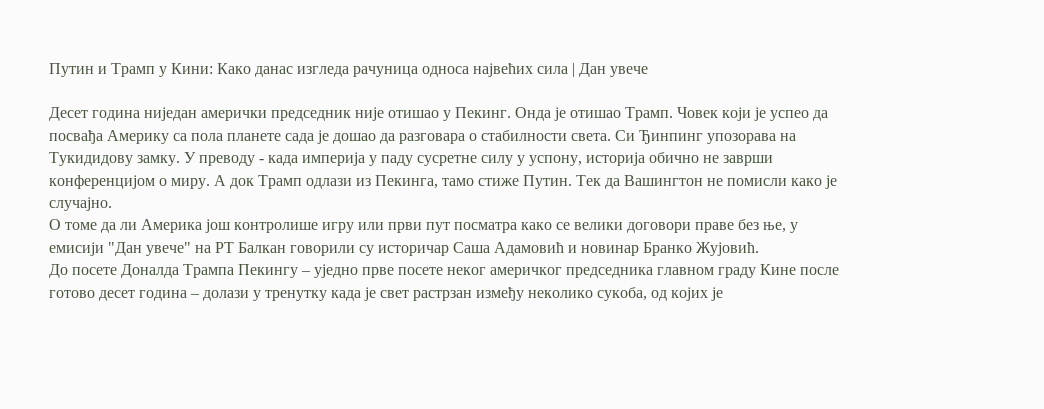Путин и Трамп у Кини: Како данас изгледа рачуница односа највећих сила | Дан увече

Десет година ниједан амерички председник није отишао у Пекинг. Онда је отишао Трамп. Човек који је успео да посвађа Америку са пола планете сада је дошао да разговара о стабилности света. Си Ђинпинг упозорава на Тукидидову замку. У преводу - када империја у паду сусретне силу у успону, историја обично не заврши конференцијом о миру. А док Трамп одлази из Пекинга, тамо стиже Путин. Тек да Вашингтон не помисли како је случајно.
О томе да ли Америка још контролише игру или први пут посматра како се велики договори праве без ње, у емисији "Дан увече" на РТ Балкан говорили су историчар Саша Адамовић и новинар Бранко Жујовић.
До посете Доналда Трампа Пекингу – уједно прве посете неког америчког председника главном граду Кине после готово десет година – долази у тренутку када је свет растрзан између неколико сукоба, од којих је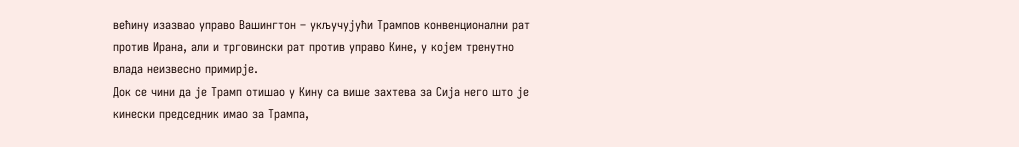већину изазвао управо Вашингтон – укључујући Трампов конвенционални рат против Ирана, али и трговински рат против управо Кине, у којем тренутно влада неизвесно примирје.
Док се чини да је Трамп отишао у Кину са више захтева за Сија него што је кинески председник имао за Трампа,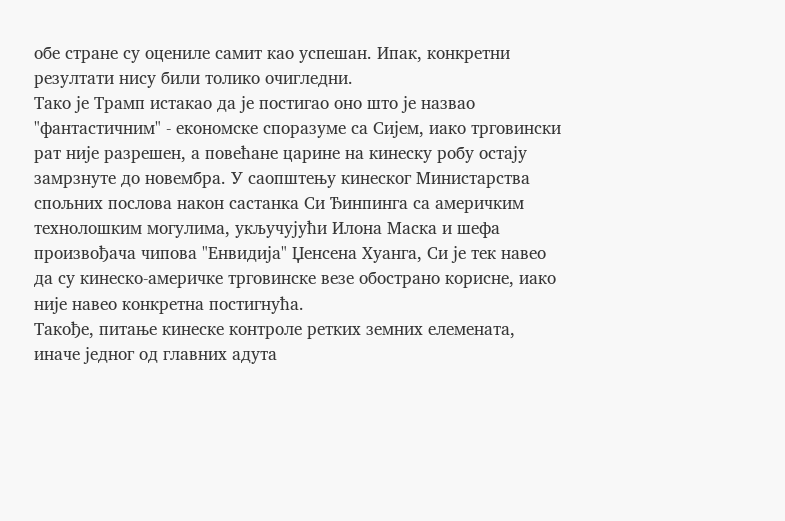обе стране су оцениле самит као успешан. Ипак, конкретни резултати нису били толико очигледни.
Тако је Трамп истакао да је постигао оно што је назвао "фантастичним" - економске споразуме са Сијем, иако трговински рат није разрешен, а повећане царине на кинеску робу остају замрзнуте до новембра. У саопштењу кинеског Министарства спољних послова након састанка Си Ђинпинга са америчким технолошким могулима, укључујући Илона Маска и шефа произвођача чипова "Енвидија" Џенсена Хуанга, Си је тек навео да су кинеско-америчке трговинске везе обострано корисне, иако није навео конкретна постигнућа.
Такође, питање кинеске контроле ретких земних елемената, иначе једног од главних адута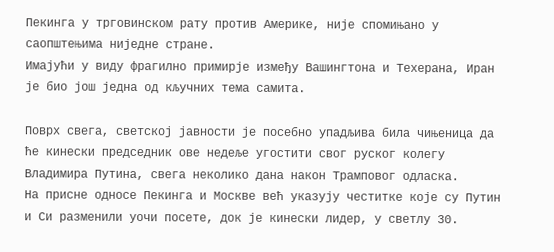Пекинга у трговинском рату против Америке, није спомињано у саопштењима ниједне стране.
Имајући у виду фрагилно примирје између Вашингтона и Техерана, Иран је био још једна од кључних тема самита.

Поврх свега, светској јавности је посебно упадљива била чињеница да ће кинески председник ове недеље угостити свог руског колегу Владимира Путина, свега неколико дана након Трамповог одласка.
На присне односе Пекинга и Москве већ указују честитке које су Путин и Си разменили уочи посете, док је кинески лидер, у светлу 30.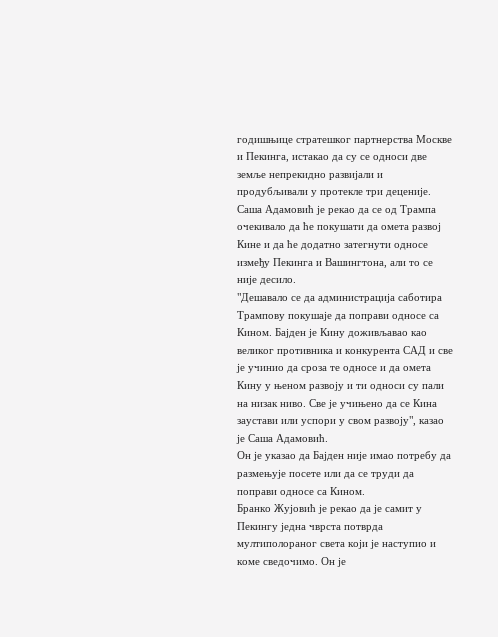годишњице стратешког партнерства Москве и Пекинга, истакао да су се односи две земље непрекидно развијали и продубљивали у протекле три деценије.
Саша Адамовић је рекао да се од Трампа очекивало да ће покушати да омета развој Кине и да ће додатно затегнути односе између Пекинга и Вашингтона, али то се није десило.
"Дешавало се да администрација саботира Трампову покушаје да поправи односе са Кином. Бајден је Кину доживљавао као великог противника и конкурента САД и све је учинио да сроза те односе и да омета Кину у њеном развоју и ти односи су пали на низак ниво. Све је учињено да се Кина заустави или успори у свом развоју", казао је Саша Адамовић.
Он је указао да Бајден није имао потребу да размењује посете или да се труди да поправи односе са Кином.
Бранко Жујовић је рекао да је самит у Пекингу једна чврста потврда мултиполораног света који је наступио и коме сведочимо. Он је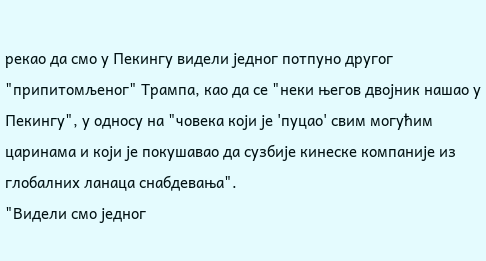рекао да смо у Пекингу видели једног потпуно другог "припитомљеног" Трампа, као да се "неки његов двојник нашао у Пекингу", у односу на "човека који је 'пуцао' свим могућим царинама и који је покушавао да сузбије кинеске компаније из глобалних ланаца снабдевања".
"Видели смо једног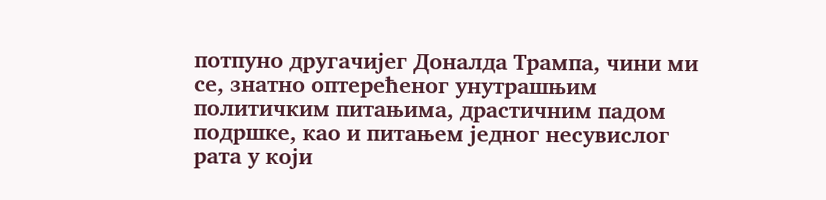потпуно другачијег Доналда Трампа, чини ми се, знатно оптерећеног унутрашњим политичким питањима, драстичним падом подршке, као и питањем једног несувислог рата у који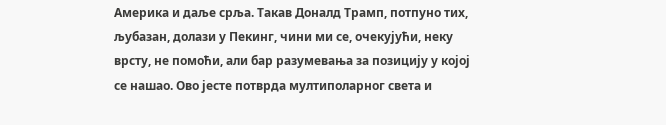Америка и даље срља. Такав Доналд Трамп, потпуно тих, љубазан, долази у Пекинг, чини ми се, очекујући, неку врсту, не помоћи, али бар разумевања за позицију у којој се нашао. Ово јесте потврда мултиполарног света и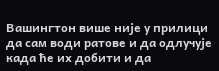Вашингтон више није у прилици да сам води ратове и да одлучује када ће их добити и да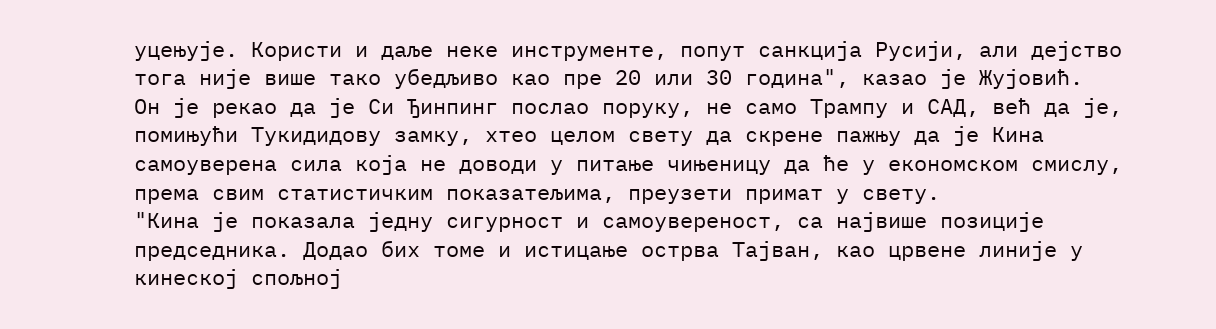уцењује. Користи и даље неке инструменте, попут санкција Русији, али дејство тога није више тако убедљиво као пре 20 или 30 година", казао је Жујовић.
Он је рекао да је Си Ђинпинг послао поруку, не само Трампу и САД, већ да је, помињући Тукидидову замку, хтео целом свету да скрене пажњу да је Кина самоуверена сила која не доводи у питање чињеницу да ће у економском смислу, према свим статистичким показатељима, преузети примат у свету.
"Кина је показала једну сигурност и самоувереност, са највише позиције председника. Додао бих томе и истицање острва Тајван, као црвене линије у кинеској спољној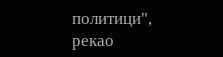политици", рекао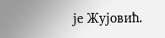је Жујовић.